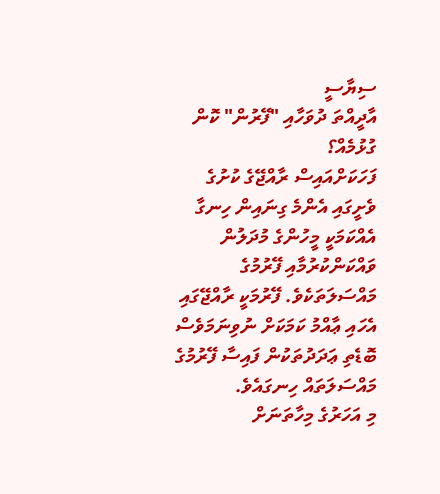ސިޔާސީ
އާދީއްތަ ދުވަހާއި "ފޭރުން" ކޮން ގުޅުމެއް؟
ފަހަކަށްއައިސް ރާއްޖޭގެ ކުށުގެ ވެށީގައި އެންމެ ގިނައިން ހިނގާ އެއްކަމަކީ މީހުންގެ މުދަލުން ވައްކަންކުރުމާއި ފޭރުމުގެ މައްސަލަތަކެވެ. ފޭރުމަކީ ރާއްޖޭގައި އެހައި ޢާއްމު ކަމަކަށް ނުވިނަމަވެސް ބޮޑެތި ޢަދަދުތަކުން ފައިސާ ފޭރުމުގެ މައްސަލަތައް ހިނގައެވެ.
މި އަހަރުގެ މިހާތަނަށް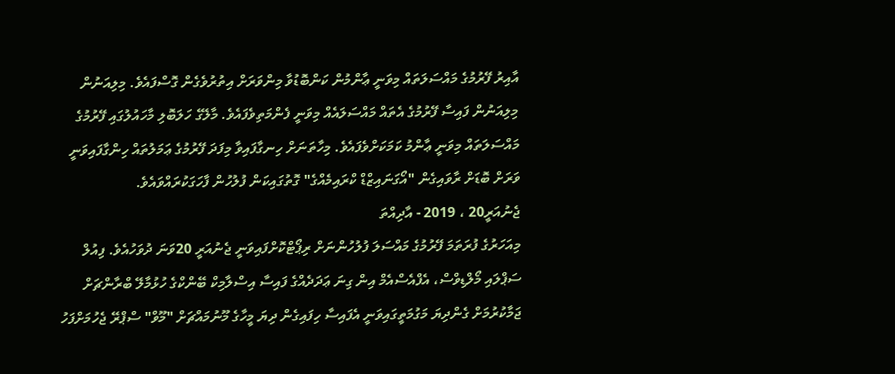އާއިރު ފޭރުމުގެ މައްސަލަތައް މިވަނީ ޢާންމުން ކަންބޮޑުވާ މިންވަރަށް އިތުރުވެގެން ގޮސްފައެވެ. މިލިއަނުން މިލިއަނުން ފައިސާ ފޭރުމުގެ އެތައް މައްސަލައެއް މިވަނީ ފެންމަތިވެފައެވެ. މާލޭގެ ހަލަބޮލި މާހައުލުގައި ފޭރުމުގެ މައްސަލަތައް މިވަނީ ޢާންމު ކަމަކަށްވެފައެވެ. މިހާތަނަށް ހިނގާފައިވާ މިފަދަ ފޭރުމުގެ ޢަމަލުތައް ހިންގާފައިވަނީ ވަރަށް ބޮޑަށް ރާވައިގެން "އޯގަނައިޒްޑް ކްރައިމެއްގެ" ގޮތުގައިކަން ފުލުހުން ފާހަގަކުރައްވައެވެ.
ޖެނުއަރީ20 ، 2019 - އާދިއްތަ
މިއަހަރުގެ ފުރަތަމަ ފޭރުމުގެ މައްސަލަ ފުލުހުންނަށް ރިޕޯޓްކޮށްފައިވަނީ ޖެނުއަރީ 20ވަނަ ދުވަހުއެވެ. ފިއުލް ސަޕްލައި މޯލްޑިވްސް، އެފްއެސްއެމް އިން ގިނަ ޢަދަދެއްގެ ފައިސާ އިސްލާމިކް ބޭންކްގެ ހުޅުމާލޭ ބްރާންޗަށް ޖަމާކުރުމަށް ގެންދިޔަ މަގުމަތީގައިވަނީ އެފައިސާ ހިފައިގެން ދިޔަ މީހާގެ މޫނުމައްޗަށް "މޫވް" ސްޕްރޭ ޖެހުމަށްފަހު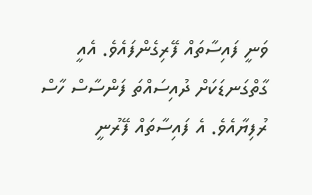ވަނީ ފައިސާތައް ފޭރިގެންފައެވެ. އެއީ ގާތްގަނޑަކަށް ދުއިސައްތަ ފަންސާސް ހާސް ރުފިޔާއެވެ. އެ ފައިސާތައް ފޭރުނީ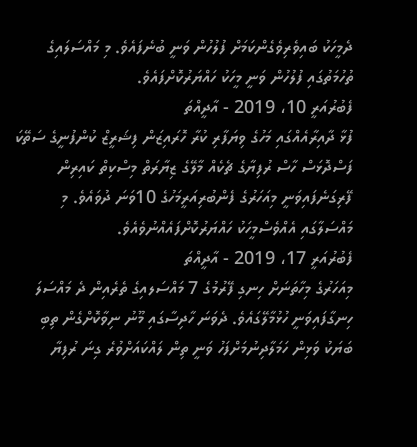ދެމީހަކު ބައިވެރިވެގެންކަމަށް ފުލުހުން ވަނީ ބުނެފައެވެ. މި މައްސަލައިގެ ތުހުމަތުގައި ފުލުހުން ވަނީ މީހަކު ހައްޔަރުކޮށްފައެވެ.
ފެބުރުއަރީ 10، 2019 - އާދީއްތަ
ފުޅާ ދާއިރާއެއްގައި މަހުގެ ވިޔަފާރި ކުރާ ހޮރައިޒަން ފިޝަރީޒް ކުންފުނީގެ ސަތޭކަ ފަސްދޮޅަސް ހާސް ރުފިޔާގެ ޗެކެއް މާލޭގެ ޒިޔާރަތް މިސްކިތް ކައިރިން ފޭރިގަނެފައިވަނީ މިއަހަރުގެ ފެންބުރިއަރީމަހުގެ 10ވަނަ ދުވައެވެ. މި މައްސަލާގައި އެއްވެސްމީހަކު ހައްޔަރުކޮށްފައެއްނުވެއެވެ.
ފެބުރުއަރީ 17، 2019 - އާދީއްތަ
މިއަހަރުގެ މިހާތަނަށް ހިނގި ފޭރުމުގެ 7 މައްސަލއިގެ ތެރެއިން ދެ މައްސަލަ ހިނގާފައިވަނީ ހުޅުމާލޭގައެވެ. ދެވަނަ ހާދިސާގައި މޫނު ނިވާކޮށްގެން ތިބި ބަޔަކު ވަޅިން ހަމަލާދިނުމަށްފަހު ވަނީ ތިން ލައްކައަށްވުރެ ގިނަ ރުފިޔާ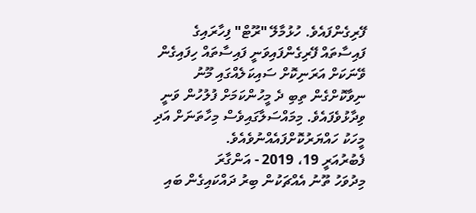ފޭރިގެންފައެވެ. ހުޅުމާލޭ "ރޫޓް" ފިހާރައިގެ ފައިސާތައް ފޭރިގެންފައިވަނީ ފައިސާތައް ހިފައިގެން ވޭނަކަށް އަރަނިކޮށް ސައިކަލެއްގައި މޫނު ނިވާކޮށްގެން ތިބި ދެ މީހުންކަމަށް ފުލުހުން ވަނީ ވިދާޅުވެފައެވެ. މިމައްސަލާގައިވެސް މިހާތަނަށް އަދި މީހަކު ހައްޔަރުކޮށްފައެއްނުވެއެވެ.
ފެބުރުއަރީ 19، 2019 - އަންގާރަ
މިދުވަހު ތޫނު އެއްޗަކުން ބިރު ދައްކައިގެން ބައި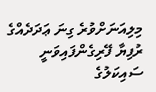މިލިއަނަށްވުރެ ގިނަ ޢަދަދެއްގެ ރުފިޔާ ފޭރިގެންފައިވަނީ ސައިކަލުގެ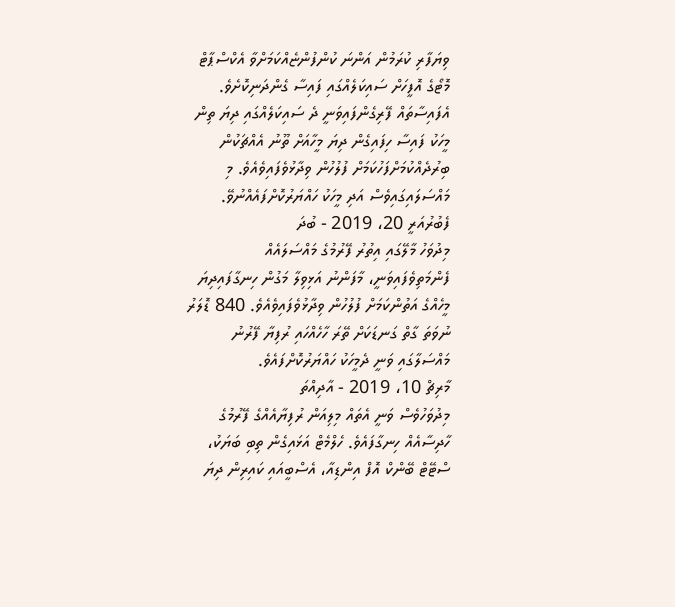ވިޔަފާރި ކުރަމުން އަންނަ ކުންފުންޏެއްކަމަށްވާ އެކްސްޕާޓް މޮޓޯގެ އޮފީހަށް ސައިކަލެއްގައި ފައިސާ ގެންދަނިކޮށެވެ. އެފައިސާތައް ފޭރިގެންފައިވަނީ ދެ ސައިކަލެއްގައި ދިޔަ ތިން މީހަކު ފައިސާ ހިފައިގެން ދިޔަ މީހާއަށް ތޫނު އެއްޗަކުން ބިރުދެއްކުމަށްފަހުކަމަށް ފުލުހުން ވިދާޅުވެފައިވެއެވެ. މި މައްސަލައިގައިވެސް އަދި މީހަކު ހައްޔަރުކޮށްފައެއްނުވޭ.
ފެބުރުއަރީ 20، 2019 - ބުދަ
މިދުވަހު މާލޭގައި އިތުރު ފޭރުމުގެ މައްސަލައެއް ފެންމަތިވެފައިވަނީ، މާފަންނު އަޅިވިލާ މަގުން ހިނގާފައިދިޔަ މީހެއްގެ އަތުންކަމަށް ފުލުހުން ވިދާޅުވެފައިވެއެވެ. 840 ޑޮލަރު ނުވަތަ ގާތް ގަނޑަކަށް ތޭރަ ހާހެއްހައި ރުފިޔާ ފޭރުނު މައްސަލާގައި ވަނީ ދެމީހަކު ހައްޔަރުކޮށްފައެވެ.
މާރިޗް 10، 2019 - އާދިއްތަ
މިދުވަހުވެސް ވަނީ އެތައް މިލިއަން ރުފިޔާއެއްގެ ފޭރުމުގެ ހާދިސާއެއް ހިނގާފައެވެ. ހެލްމެޓް އަޅައިގެން ތިބި ބަޔަކު، ސްޓޭޓް ބޭންކް އޮފް އިންޑިއާ، އެސްބީއައި ކައިރިން ދިޔަ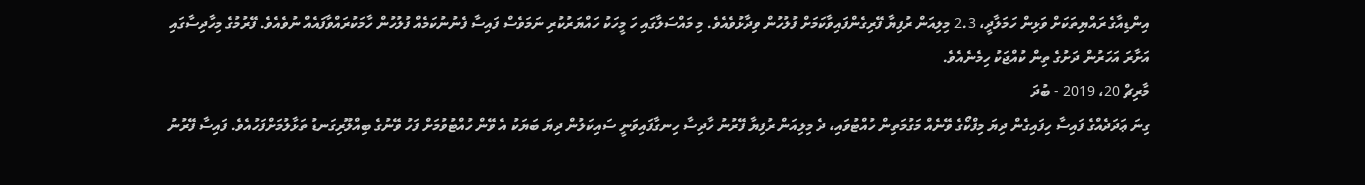އިންޑިއާގެ ރައްޔިތަކަށް ވަޅިން ހަމަލާދީ، 2.3 މިލިއަން ރުފިޔާ ފޭރިގެންފައިވާކަމަށް ފުލުހުން ވިދާޅުވެއެވެ. މި މައްސަލާގައި ހަ މީހަކު ހައްޔަރުކުރި ނަމަވެސް ފައިސާ ފެނުނުކަމެއް ފުލުހުން ހާމަކުރައްވާފައެއް ނުވެއެވެ. ފޭރުމުގެ މިހާދިސާގައި އަށާރަ އަހަރުން ދަށުގެ ތިން ކުއްޖަކު ހިމެނެއެވެ.
މާރިޗް 20، 2019 - ބުދަ
ގިނަ ޢަދަދެއްގެ ފައިސާ ހިފައިގެން ދިޔަ މިފްކޯގެ ވޭނެއް މަގުމަތިން ހުއްޓުވައި، ދެ މިލިއަން ރުފިޔާ ފޭރުނު ހާދިސާ ހިނގާފައިވަނީ ސައިކަލުން ދިޔަ ބަޔަކު އެ ވޭން ހުއްޓުވުމަށް ފަހު ވޭނުގެ ބިއްލޫރިގަނޑު ތަޅާލުމަށްފަހުއެވެ. ފައިސާ ފޭރުނު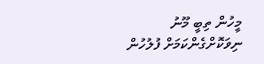މީހުން ތިބީ މޫނު ނިވަކޮށްގެންކަމަށް ފުލުހުން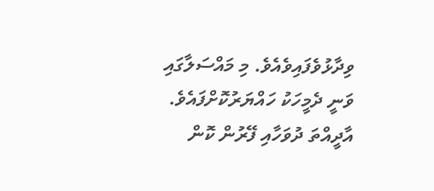ވިދާޅުވެފައިވެއެވެ. މި މައްސަލާގައި ވަނީ ދެމީހަކު ހައްޔަރުކޮށްފައެވެ.
އާދީއްތަ ދުވަހާއި ފޭރުން ކޮން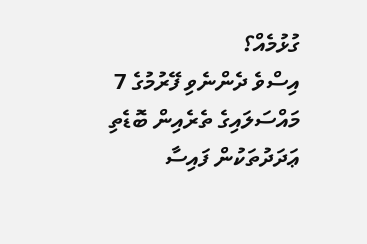ގުޅުމެއް؟
އިސްވެ ދެންނެވި ފޭރުމުގެ 7 މައްސަލައިގެ ތެރެއިން ބޮޑެތި ޢަދަދުތަކުން ފައިސާ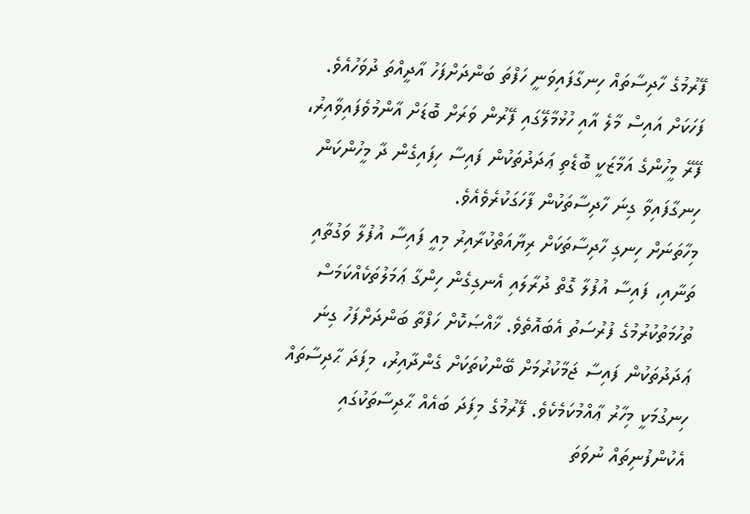ފޭރުމުގެ ހާދިސާތައް ހިނގާފައިވަނީ ހަފްތަ ބަންދަށްފަހު އާދީއްތަ ދުވަހުއެވެ. ފަހަކަށް އައިސް މާލެ އާއި ހުޅުމާލޭގައި ފޭރުން ވަރަށް ބޮޑަށް އާންމުވެފައިވާއިރު، ފޭރޭ މީހުންގެ އަމާޒަކީ ބޮޑެތި ޢަދަދުތަކުން ފައިސާ ހިފައިގެން ދާ މީހުންކަން ހިނގާފައިވާ ގިނަ ހާދިސާތަކުން ފާހަގަކުރެވެއެވެ.
މިހާތަނަށް ހިނގި ހާދިސާތަކަށް ރިޔާއަތްކުރާއިރު މިއީ ފައިސާ އުފުލާ ވަގުތާއި ތަނާއި، ފައިސާ އުފުލާ ގޮތް ދުރާލައި އެނގިގެން ހިންގާ ޢަމަލުތަކެއްކަމަސް ތުހުމަތުކުރުމުގެ ފުރުސަތު އެބައޮތެވެ. ޚާއްޞަކޮށް ހަފްތާ ބަންދަށްފަހު ގިނަ ޢަދަދުތަކުން ފައިސާ ޖަމާކުރުމަށް ބޭންކުތަކަށް ގެންދާއިރު، މިފަދަ ޙާދިސާތައް ހިނގުމަކީ މިހާރު ޢާއްމުކަމެކެވެ. ފޭރުމުގެ މިފަދަ ބައެއް ޙާދިސާތަކުގައި އެކުންފުނިތައް ނުވަތަ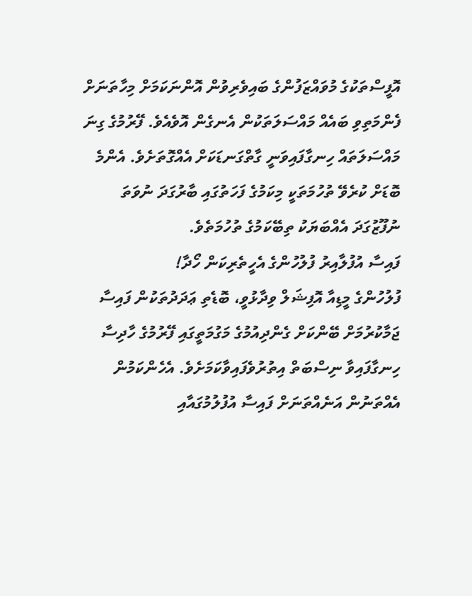އޮފީސްތަކުގެ މުވައްޒަފުންގެ ބައިވެރިވުން އޮންނަކަމަށް މިހާތަނަށް ފެންމަތިވި ބައެއް މައްސަލަތަކުން އެނގެން އޮވެއެވެ. ފޭރުމުގެ ގިނަ މައްސަލަތައް ހިނގާފައިވަނީ ގާތްގަނޑަކަށް އެއްގޮތަށެވެ. އެންމެ ބޮޑަށް ކުރެވޭ ތުހުމަތަކީ މިކަމުގެ ފަހަތުގައި ބާރުގަދަ ނުވަތަ ނުފޫޒުގަދަ އެއްބަޔަކު ތިބޭކަމުގެ ތުހުމަތެވެ.
ފައިސާ އުފުލާއިރު ފުލުހުންގެ އެހީތެރިކަން ހޯދާ!
ފުލުހުންގެ މީޑިއާ އޮފިޝަލް ވިދާޅުވީ، ބޮޑެތި ޢަދަދުތަކުން ފައިސާ ޖަމާކުރުމަށް ބޭންކަށް ގެންދިއުމުގެ މަގުމަތީގައި ފޭރުމުގެ ހާދިސާ ހިނގާފައިވާ ނިސްބަތް އިތުރުވެފައިވާކަމަށެވެ. އެހެންކަމުން އެއްތަނުން އަނެއްތަނަށް ފައިސާ އުފުލުމުގައާއި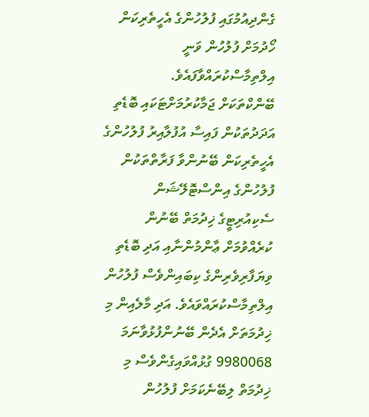ގެންދިއުމުގައި ފުލުހުންގެ އެހީތެރިކަން ހޯދުމަށް ފުލުހުން ވަނީ އިލްތިމާސްކުރައްވާފައެވެ.
ބޭންކްތަކަށް ޖަމާކުރުމަށްޓަކައި ބޮޑެތި އަދަދުތަކުން ފައިސާ އުފުލާއިރު ފުލުހުންގެ އެހީތެރިކަން ބޭނުންވާ ފަރާތްތަކުން ފުލުހުންގެ އިންސްޓޮލޭޝަން ސެކިއުރިޓީގެ ޚިދުމަތް ބޭނުން ކުރެއްވުމަށް ޢާންމުންނާއި އަދި ބޮޑެތި ވިޔަފާރިވެރިންގެ ކިބައިންވެސް ފުލުހުން އިލްތިމާސްކުރައްވައެވެ. އަދި މާލެއިން މި ޚިދުމަތަށް އެދެން ބޭނުންފުޅުވާނަމަ 9980068 ގުޅުއްވައިގެންވެސް މި ޚިދުމަތް ލިބޭނެކަމަށް ފުލުހުން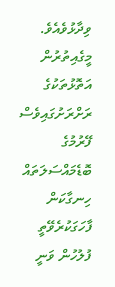ވިދާޅުވެއެވެ.
މީގެއިތުރުން އަތޮޅުތަކުގެ ރަށްރަށުގައިވެސް ފޭރުމުގެ ބޮޑެމައްސަލަތައް ހިނގާކަން ފާހަގަކުރެވޭތީ ފުލުހުން ވަނީ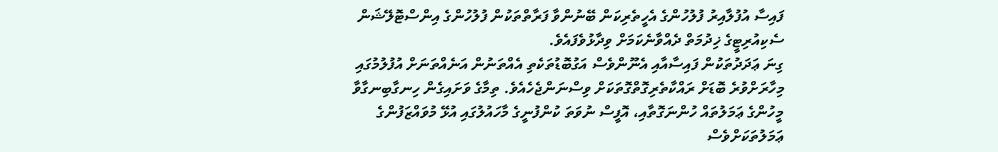ފައިސާ އުފުލާއިރު ފުލުހުންގެ އެހީތެރިކަން ބޭނުންވާ ފަރާތްތަކުން ފުލުހުންގެ އިންސްޓޮލޭޝަން ސެކިއުރިޓީގެ ޚިދުމަތް ދެއްވާނެކަމަށް ވިދާޅުވެފައެވެ.
ގިނަ ޢަދަދުތަކުން ފައިސާއާއި އެނޫންވެސް އަގުބޮޑުތަކެތި އެއްތަނުން އަނެއްތަނަށް އުފުލުމުގައި މިހާރަށްވުރެ ބޮޑަށް ރައްކާތެރިގޮތްގޮތަކަށް ވިސްނަންޖެހެއެވެ. ތިމާގެ ވަށައިގެން ހިނގާބިނގާވާ މީހުންގެ ޢަމަލުތައް ހުންނަގޮތާއި، އޮފީސް ނުވަތަ ކުންފުނީގެ މާހައުލުގައި އުޅޭ މުވައްޒަފުންގެ ޢަމަލުތަކަށްވެސް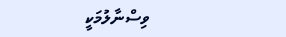ވިސްނާލުމަކީ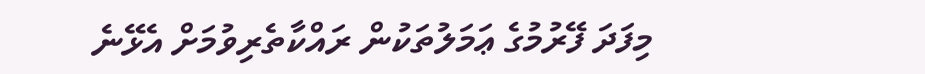މިފަދަ ފޭރުމުގެ ޢަމަލުތަކުން ރައްކާތެރިވުމަށް އެޅޭނެ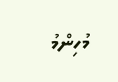މުހިންމު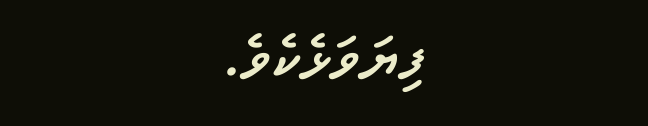ފިޔަވަޅެކެވެ.